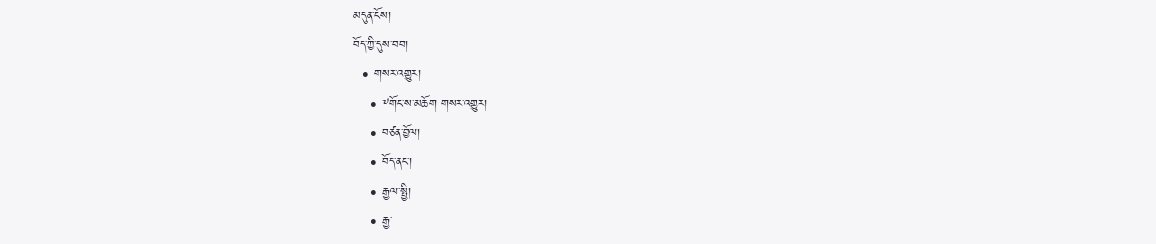མདུན་ངོས།
བོད་ཀྱི་དུས་བབ།
  • གསར་འགྱུར།
    • ༸གོང་ས་མཆོག གསར་འགྱུར།
    • བཙན་བྱོལ།
    • བོད་ནང་།
    • རྒྱལ་སྤྱི།
    • རྒྱ་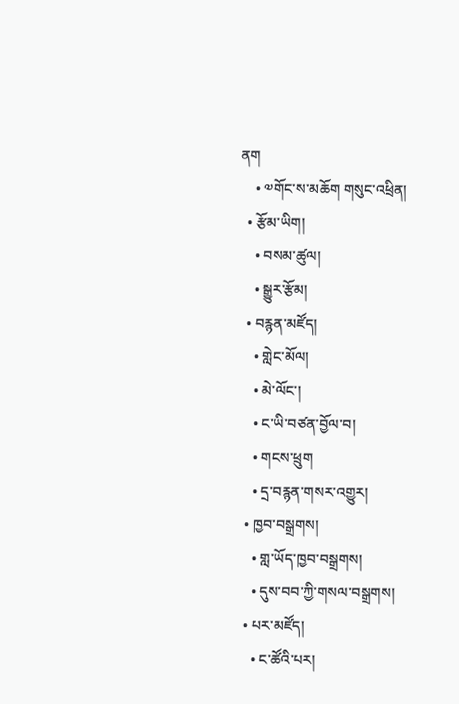ནག
    • ༧གོང་ས་མཆོག གསུང་འཕྲིན།
  • རྩོམ་ཡིག།
    • བསམ་ཚུལ།
    • སྒྱུར་རྩོམ།
  • བརྙན་མཛོད།
    • གླེང་མོལ།
    • མེ་ལོང་།
    • ང་ཡི་བཙན་བྱོལ་བ།
    • གངས་ཕྲུག
    • དྲ་བརྙན་གསར་འགྱུར།
  • ཁྱབ་བསྒྲགས།
    • གླ་ཡོད་ཁྱབ་བསྒྲགས།
    • དུས་བབ་ཀྱི་གསལ་བསྒྲགས།
  • པར་མཛོད།
    • ང་ཚོའི་པར།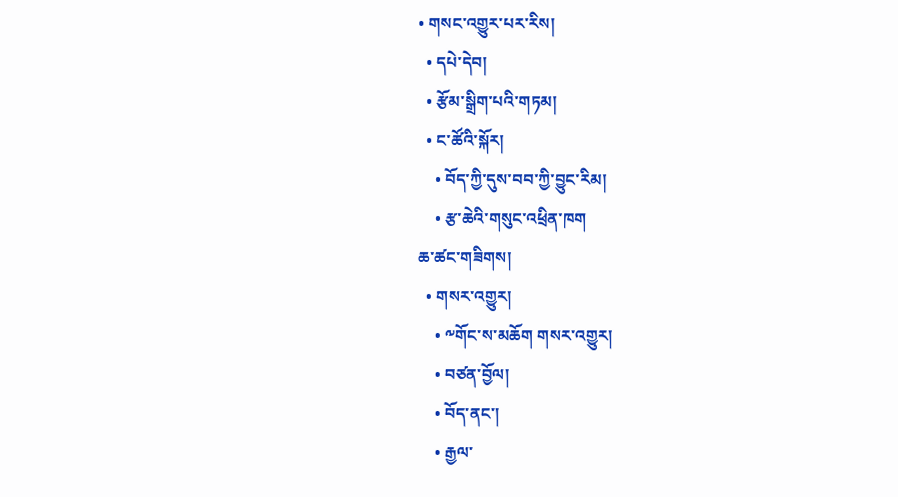• གསང་འགྱུར་པར་རིས།
  • དཔེ་དེབ།
  • རྩོམ་སྒྲིག་པའི་གཏམ།
  • ང་ཚོའི་སྐོར།
    • བོད་ཀྱི་དུས་བབ་ཀྱི་བྱུང་རིམ།
    • རྩ་ཆེའི་གསུང་འཕྲིན་ཁག
ཆ་ཚང་གཟིགས།
  • གསར་འགྱུར།
    • ༸གོང་ས་མཆོག གསར་འགྱུར།
    • བཙན་བྱོལ།
    • བོད་ནང་།
    • རྒྱལ་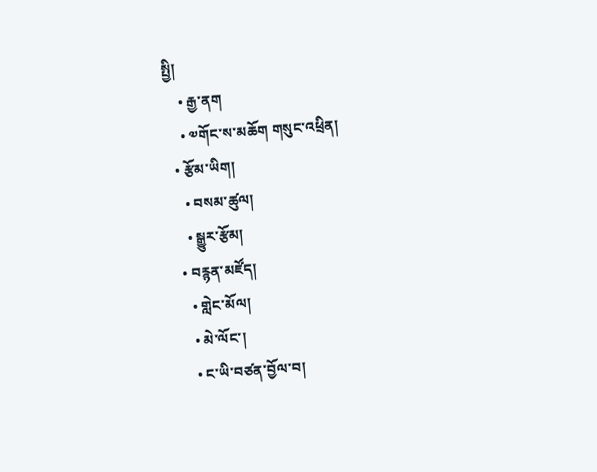སྤྱི།
    • རྒྱ་ནག
    • ༧གོང་ས་མཆོག གསུང་འཕྲིན།
  • རྩོམ་ཡིག།
    • བསམ་ཚུལ།
    • སྒྱུར་རྩོམ།
  • བརྙན་མཛོད།
    • གླེང་མོལ།
    • མེ་ལོང་།
    • ང་ཡི་བཙན་བྱོལ་བ།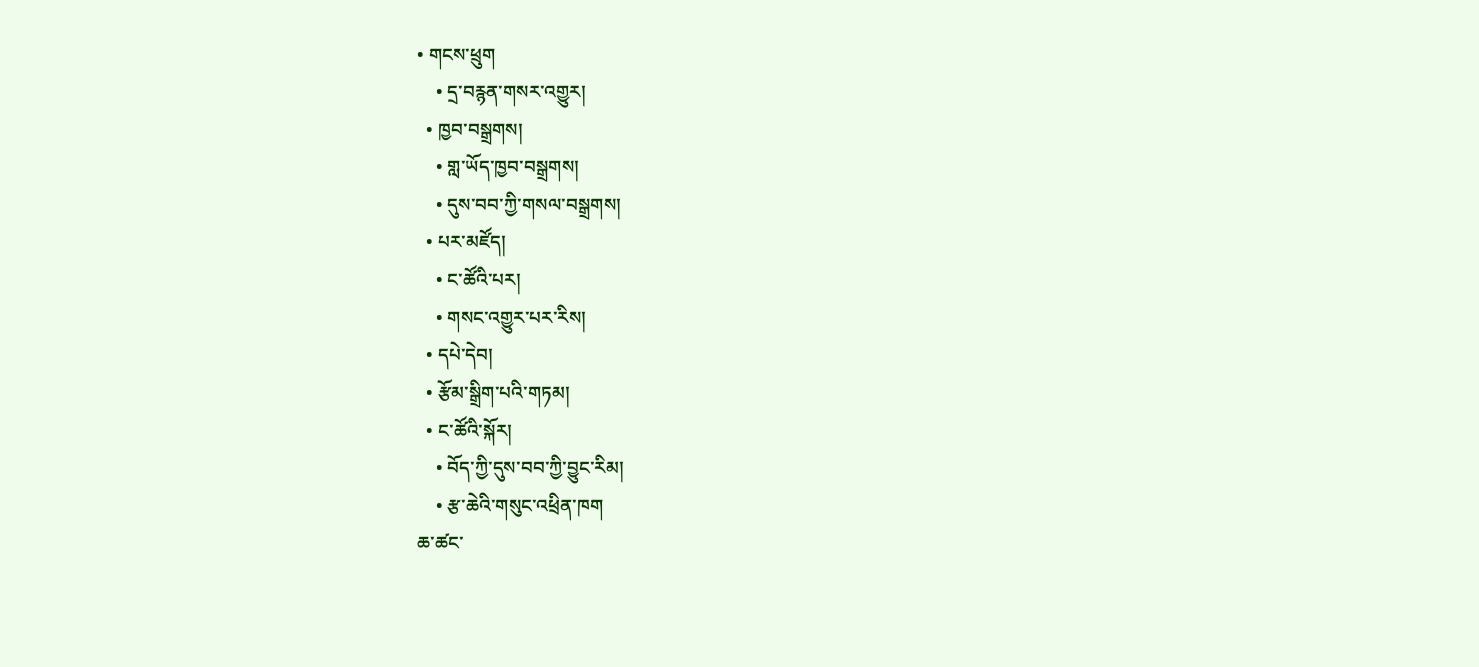• གངས་ཕྲུག
    • དྲ་བརྙན་གསར་འགྱུར།
  • ཁྱབ་བསྒྲགས།
    • གླ་ཡོད་ཁྱབ་བསྒྲགས།
    • དུས་བབ་ཀྱི་གསལ་བསྒྲགས།
  • པར་མཛོད།
    • ང་ཚོའི་པར།
    • གསང་འགྱུར་པར་རིས།
  • དཔེ་དེབ།
  • རྩོམ་སྒྲིག་པའི་གཏམ།
  • ང་ཚོའི་སྐོར།
    • བོད་ཀྱི་དུས་བབ་ཀྱི་བྱུང་རིམ།
    • རྩ་ཆེའི་གསུང་འཕྲིན་ཁག
ཆ་ཚང་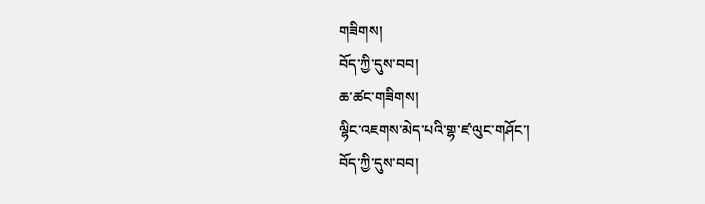གཟིགས།
བོད་ཀྱི་དུས་བབ།
ཆ་ཚང་གཟིགས།
ལྷིང་འཇགས་མེད་པའི་གྷ་ཛ་ལུང་གཤོང་།
བོད་ཀྱི་དུས་བབ།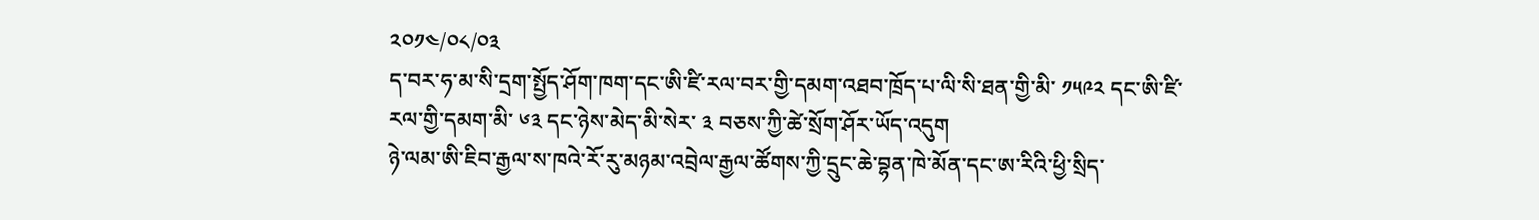༢༠༡༤/༠༨/༠༣
ད་བར་ཧ་མ་སི་དྲག་སྤྱོད་ཤོག་ཁག་དང་ཨི་ཛི་རལ་བར་གྱི་དམག་འཐབ་ཁྲོད་པ་ལི་སི་ཐན་གྱི་མི་ ༡༥༩༢ དང་ཨི་ཛི་རལ་གྱི་དམག་མི་ ༦༣ དང་ཉེས་མེད་མི་སེར་ ༣ བཅས་ཀྱི་ཚེ་སྲོག་ཤོར་ཡོད་འདུག
ཉེ་ལམ་ཨི་ཇིབ་རྒྱལ་ས་ཁའེ་རོ་རུ་མཉམ་འབྲེལ་རྒྱལ་ཚོགས་ཀྱི་དྲུང་ཆེ་བྷན་ཁེ་མོན་དང་ཨ་རིའི་ཕྱི་སྲིད་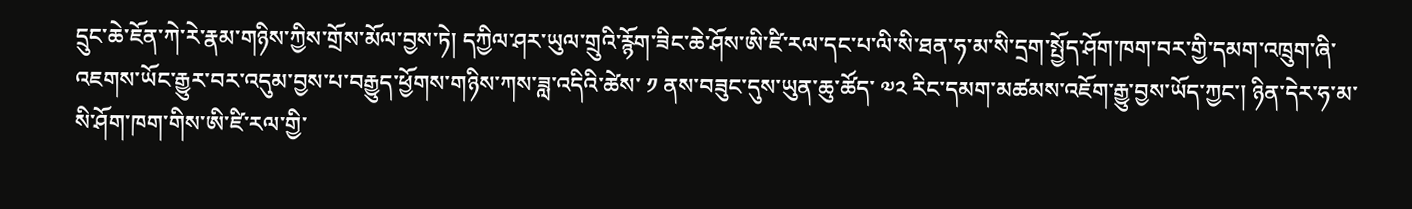དྲུང་ཆེ་ཇོན་ཀེ་རེ་རྣམ་གཉིས་ཀྱིས་གྲོས་མོལ་བྱས་ཏེ། དཀྱིལ་ཤར་ཡུལ་གྲུའི་རྙོག་ཟིང་ཆེ་ཤོས་ཨི་ཛི་རལ་དང་པ་ལི་སི་ཐན་ཧ་མ་སི་དྲག་སྤྱོད་ཤོག་ཁག་བར་གྱི་དམག་འཁྲུག་ཞི་འཇགས་ཡོང་རྒྱུར་བར་འདུམ་བྱས་པ་བརྒྱུད་ཕྱོགས་གཉིས་ཀས་ཟླ་འདིའི་ཚེས་ ༡ ནས་བཟུང་དུས་ཡུན་ཆུ་ཚོད་ ༧༢ རིང་དམག་མཚམས་འཇོག་རྒྱུ་བྱས་ཡོད་ཀྱང་། ཉིན་དེར་ཧ་མ་སི་ཤོག་ཁག་གིས་ཨི་ཛི་རལ་གྱི་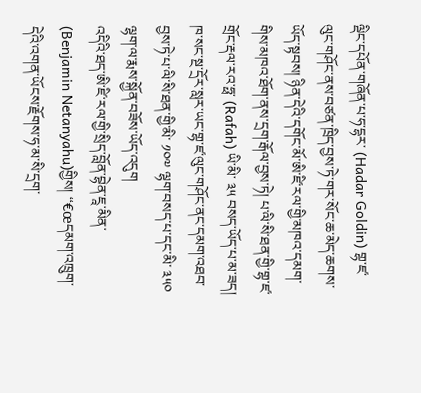ལྡིང་དཔོན་གཞོན་པ་ཧ་དྷར་ (Hadar Goldin) གྷ་ཛ་ལུང་གཤོང་ནས་བཙན་ཁྲིད་བྱས་ཏེ་གར་སོང་ཆ་མེད་ཆགས་ཡོད་སྟབས། ཉིན་དེའི་དགོང་མོ་ཨི་ཛི་རལ་གྱི་མཁའ་དམག་གིས་མཁའ་ཐོག་ནས་དྲག་རྒོལ་བྱས་ཏེ། པ་ལི་སི་ཐན་གྱི་གྷ་ཛ་གྲོང་རྡལ་རའ་ཧྥ་ (Rafah) ཡི་མི་ ༣༥ བསད་ཡོད་པ་མ་ཟད། ཁ་སང་སྔ་དྲོར་སླར་ཡང་གྷ་ཛ་ལུང་གཤོང་ནང་དམག་འཐབ་བྱས་ཏེ་པ་ལི་སི་ཐན་གྱི་མི་ ༡༠༧ ལྷག་བསད་པ་དང་མི་ ༣༥༠ ལྷག་ལ་རྨས་སྐྱོན་བཟོས་ཡོད་འདུག
འདིའི་ཐད་ཨི་ཛི་རལ་གྱི་སྲིད་བློན་བྷེན་ཇཱ་མིན་ (Benjamin Netanyahu)གྱིས། “€œདམག་འཁྲུག་དེའི་འགན་ཡོངས་རྗོགས་ཧ་མ་སི་དྲག་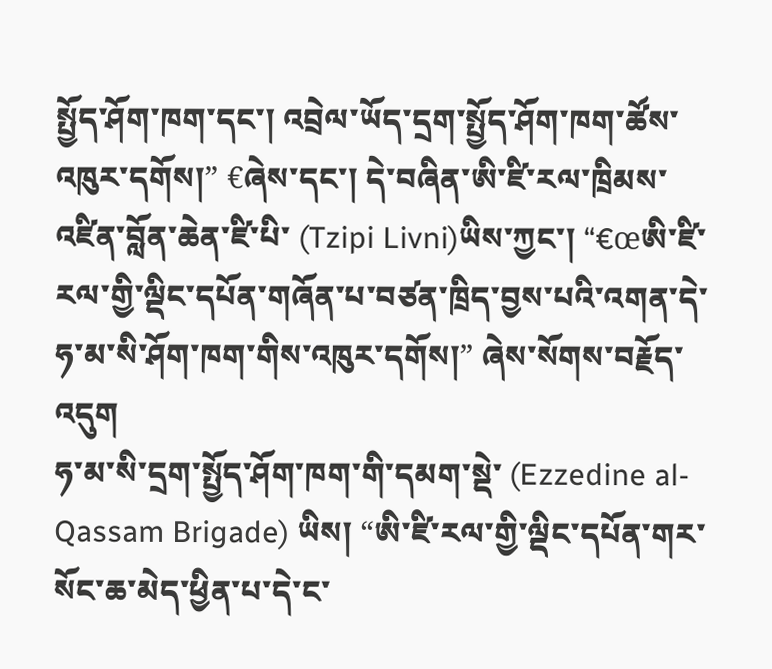སྤྱོད་ཤོག་ཁག་དང་། འབྲེལ་ཡོད་དྲག་སྤྱོད་ཤོག་ཁག་ཚོས་འཁུར་དགོས།” €ཞེས་དང་། དེ་བཞིན་ཨི་ཛི་རལ་ཁྲིམས་འཛིན་བློན་ཆེན་ཛི་པི་ (Tzipi Livni)ཡིས་ཀྱང་། “€œཨི་ཛི་རལ་གྱི་ལྡིང་དཔོན་གཞོན་པ་བཙན་ཁྲིད་བྱས་པའི་འགན་དེ་ཧ་མ་སི་ཤོག་ཁག་གིས་འཁུར་དགོས།” ཞེས་སོགས་བརྗོད་འདུག
ཧ་མ་སི་དྲག་སྤྱོད་ཤོག་ཁག་གི་དམག་སྡེ་ (Ezzedine al-Qassam Brigade) ཡིས། “ཨི་ཛི་རལ་གྱི་ལྡིང་དཔོན་གར་སོང་ཆ་མེད་ཕྱིན་པ་དེ་ང་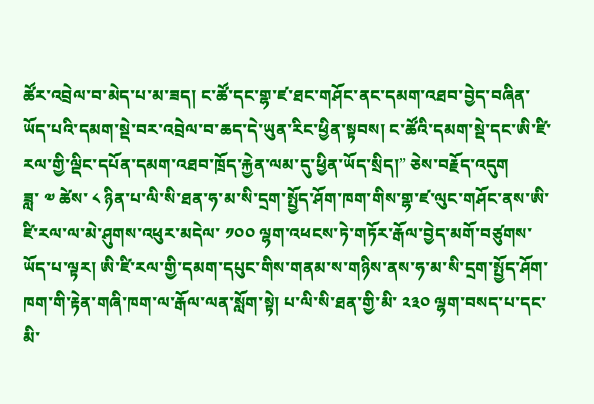ཚོར་འབྲེལ་བ་མེད་པ་མ་ཟད། ང་ཚོ་དང་གྷ་ཛ་ཐང་གཤོང་ནང་དམག་འཐབ་བྱེད་བཞིན་ཡོད་པའི་དམག་སྡེ་བར་འབྲེལ་བ་ཆད་དེ་ཡུན་རིང་ཕྱིན་སྟབས། ང་ཚོའི་དམག་སྡེ་དང་ཨི་ཛི་རལ་གྱི་ལྡིང་དཔོན་དམག་འཐབ་ཁྲོད་རྐྱེན་ལམ་དུ་ཕྱིན་ཡོད་སྲིད།” ཅེས་བརྗོད་འདུག
ཟླ་ ༧ ཚེས་ ༨ ཉིན་པ་ལི་སི་ཐན་ཧ་མ་སི་དྲག་སྤྱོད་ཤོག་ཁག་གིས་གྷ་ཛ་ལུང་གཤོང་ནས་ཨི་ཛི་རལ་ལ་མེ་ཤུགས་འཕུར་མདེལ་ ༡༠༠ ལྷག་འཕངས་ཏེ་གཏོར་རྒོལ་བྱེད་མགོ་བཙུགས་ཡོད་པ་ལྟར། ཨི་ཛི་རལ་གྱི་དམག་དཔུང་གིས་གནམ་ས་གཉིས་ནས་ཧ་མ་སི་དྲག་སྤྱོད་ཤོག་ཁག་གི་རྟེན་གཞི་ཁག་ལ་རྒོལ་ལན་སློག་སྟེ། པ་ལི་སི་ཐན་གྱི་མི་ ༢༣༠ ལྷག་བསད་པ་དང་མི་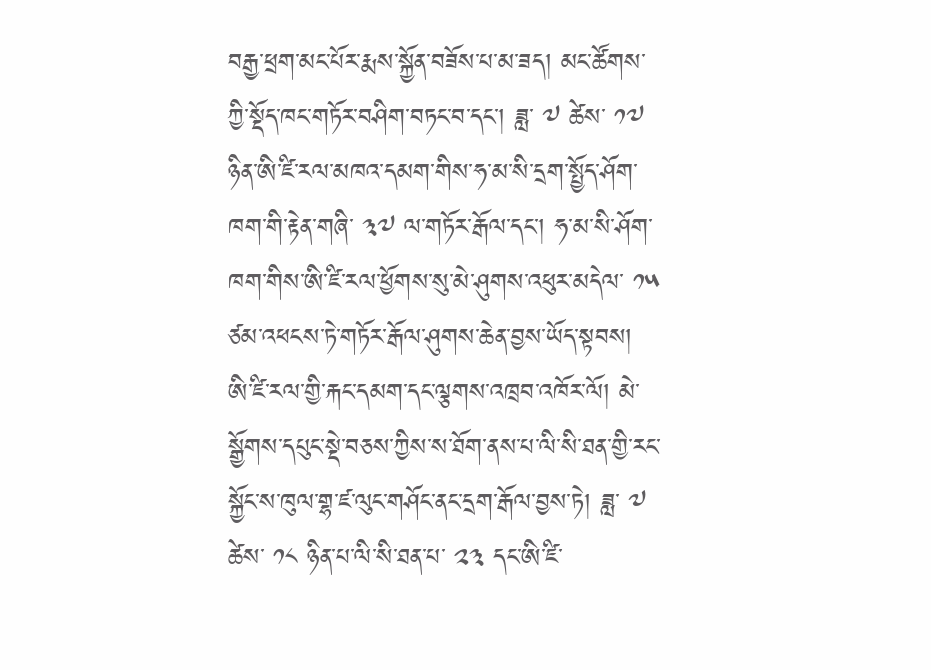བརྒྱ་ཕྲག་མང་པོར་རྨས་སྐྱོན་བཟོས་པ་མ་ཟད། མང་ཚོགས་ཀྱི་སྡོད་ཁང་གཏོར་བཤིག་བཏང་བ་དང་། ཟླ་ ༧ ཚེས་ ༡༧ ཉིན་ཨི་ཛི་རལ་མཁའ་དམག་གིས་ཧ་མ་སི་དྲག་སྤྱོད་ཤོག་ཁག་གི་རྟེན་གཞི་ ༣༧ ལ་གཏོར་རྒོལ་དང་། ཧ་མ་སི་ཤོག་ཁག་གིས་ཨི་ཛི་རལ་ཕྱོགས་སུ་མེ་ཤུགས་འཕུར་མདེལ་ ༡༥ ཙམ་འཕངས་ཏེ་གཏོར་རྒོལ་ཤུགས་ཆེན་བྱས་ཡོད་སྟབས། ཨི་ཛི་རལ་གྱི་རྐང་དམག་དང་ལྕགས་འཁྲབ་འཁོར་ལོ། མེ་སྒྱོགས་དཔུང་སྡེ་བཅས་ཀྱིས་ས་ཐོག་ནས་པ་ལི་སི་ཐན་གྱི་རང་སྐྱོང་ས་ཁུལ་གྷ་ཛ་ལུང་གཤོང་ནང་དྲག་རྒོལ་བྱས་ཏེ། ཟླ་ ༧ ཚེས་ ༡༨ ཉིན་པ་ལི་སི་ཐན་པ་ ༢༣ དང་ཨི་ཛི་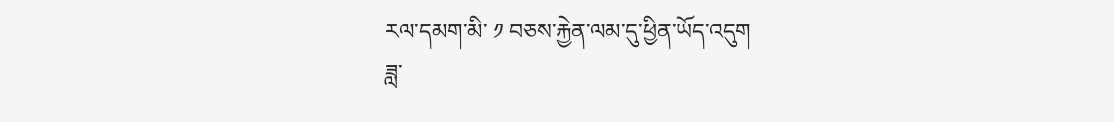རལ་དམག་མི་ ༡ བཅས་རྐྱེན་ལམ་དུ་ཕྱིན་ཡོད་འདུག
ཟླ་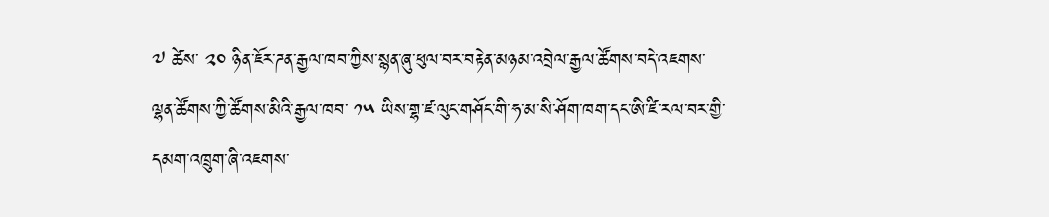༧ ཚེས་ ༢༠ ཉིན་ཇོར་ཌན་རྒྱལ་ཁབ་ཀྱིས་སྙན་ཞུ་ཕུལ་བར་བརྟེན་མཉམ་འབྲེལ་རྒྱལ་ཚོགས་བདེ་འཇགས་ལྷན་ཚོགས་ཀྱི་ཚོགས་མིའི་རྒྱལ་ཁབ་ ༡༥ ཡིས་གྷ་ཛ་ལུང་གཤོང་གི་ཧ་མ་སི་ཤོག་ཁག་དང་ཨི་ཛི་རལ་བར་གྱི་དམག་འཁྲུག་ཞི་འཇགས་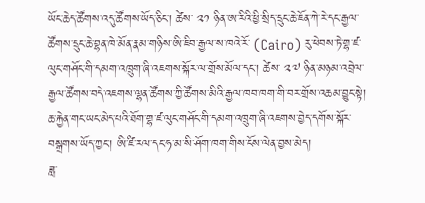ཡོང་ཆེད་ཚོགས་འདུ་ཚོགས་ཡོད་ཅིང་། ཚེས་ ༢༡ ཉིན་ཨ་རིའི་ཕྱི་སྲིད་དྲུང་ཆེ་ཇོན་ཀེ་རེ་དང་རྒྱལ་ཚོགས་དྲུང་ཆེ་བྷན་ཁེ་མོན་རྣམ་གཉིས་ཨི་ཇིབ་རྒྱལ་ས་ཁའེ་རོ་ (Cairo) རུ་ཕེབས་ཏེ་གྷ་ཛ་ལུང་གཤོང་གི་དམག་འཁྲུག་ཞི་འཇགས་སྐོར་ལ་གྲོས་མོལ་དང་། ཚེས་ ༢༧ ཉིན་མཉམ་འབྲེལ་རྒྱལ་ཚོགས་བདེ་འཇགས་ལྷན་ཚོགས་ཀྱི་ཚོགས་མིའི་རྒྱལ་ཁབ་ཁག་གི་བར་གྲོས་འཆམ་བྱུང་སྟེ། ཆ་རྐྱེན་གང་ཡང་མེད་པའི་ཐོག་གྷ་ཛ་ལུང་གཤོང་གི་དམག་འཁྲུག་ཞི་འཇགས་བྱེད་དགོས་སྐོར་བསྒྲགས་ཡོད་ཀྱང་། ཨི་ཛི་རལ་དང་ཧ་མ་སི་ཤོག་ཁག་གིས་ངོས་ལེན་བྱས་མེད།
ཟླ་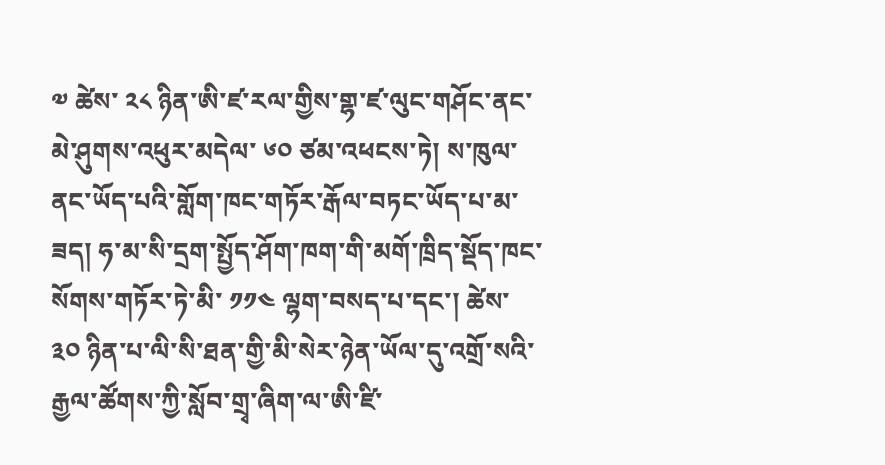༧ ཚེས་ ༢༨ ཉིན་ཨི་ཛ་རལ་གྱིས་གྷ་ཛ་ལུང་གཤོང་ནང་མེ་ཤུགས་འཕུར་མདེལ་ ༦༠ ཙམ་འཕངས་ཏེ། ས་ཁུལ་ནང་ཡོད་པའི་གློག་ཁང་གཏོར་རྒོལ་བཏང་ཡོད་པ་མ་ཟད། ཧ་མ་སི་དྲག་སྤྱོད་ཤོག་ཁག་གི་མགོ་ཁྲིད་སྡོད་ཁང་སོགས་གཏོར་ཏེ་མི་ ༡༡༤ ལྷག་བསད་པ་དང་། ཚེས་ ༣༠ ཉིན་པ་ལི་སི་ཐན་གྱི་མི་སེར་ཉེན་ཡོལ་དུ་འགྲོ་སའི་རྒྱལ་ཚོགས་ཀྱི་སློབ་གྲྭ་ཞིག་ལ་ཨི་ཛི་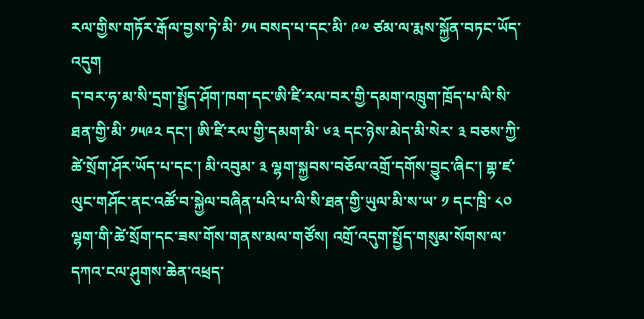རལ་གྱིས་གཏོར་རྒོལ་བྱས་ཏེ་མི་ ༡༥ བསད་པ་དང་མི་ ༩༧ ཙམ་ལ་རྨས་སྐྱོན་བཏང་ཡོད་འདུག
ད་བར་ཧ་མ་སི་དྲག་སྤྱོད་ཤོག་ཁག་དང་ཨི་ཛི་རལ་བར་གྱི་དམག་འཁྲུག་ཁྲོད་པ་ལི་སི་ཐན་གྱི་མི་ ༡༥༩༢ དང་། ཨི་ཛི་རལ་གྱི་དམག་མི་ ༦༣ དང་ཉེས་མེད་མི་སེར་ ༣ བཅས་ཀྱི་ཚེ་སྲོག་ཤོར་ཡོད་པ་དང་། མི་འབུམ་ ༣ ལྷག་སྐྱབས་བཅོལ་འགྲོ་དགོས་བྱུང་ཞིང་། གྷ་ཛ་ལུང་གཤོང་ནང་འཚོ་བ་སྐྱེལ་བཞིན་པའི་པ་ལི་སི་ཐན་གྱི་ཡུལ་མི་ས་ཡ་ ༡ དང་ཁྲི་ ༨༠ ལྷག་གི་ཚེ་སྲོག་དང་ཟས་གོས་གནས་མལ་གཙོས། འགྲོ་འདུག་སྤྱོད་གསུམ་སོགས་ལ་དཀའ་ངལ་ཤུགས་ཆེན་འཕྲད་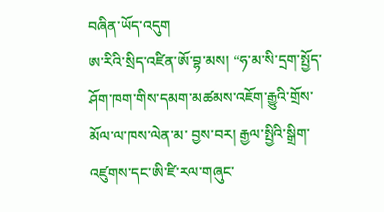བཞིན་ཡོད་འདུག
ཨ་རིའི་སྲིད་འཛིན་ཨོ་བྷ་མས། “ཧ་མ་སི་དྲག་སྤྱོད་ཤོག་ཁག་གིས་དམག་མཚམས་འཇོག་རྒྱུའི་གྲོས་མོལ་ལ་ཁས་ལེན་མ་ བྱས་བར། རྒྱལ་སྤྱིའི་སྒྲིག་འཛུགས་དང་ཨི་ཛི་རལ་གཞུང་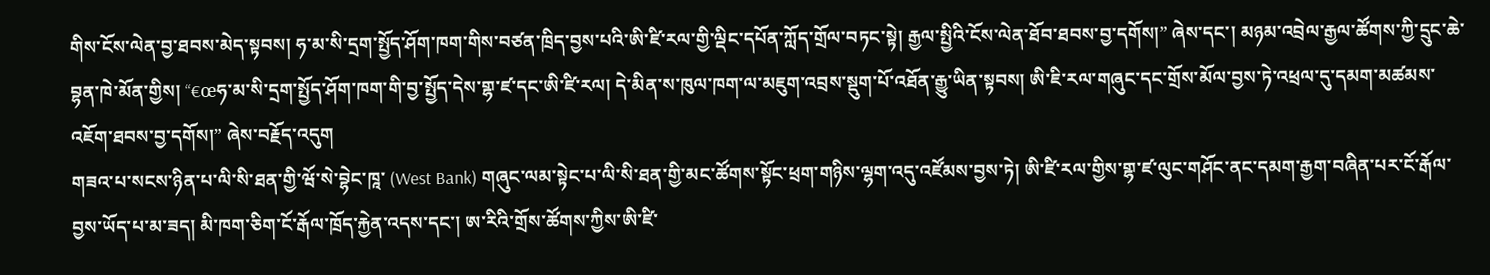གིས་ངོས་ལེན་བྱ་ཐབས་མེད་སྟབས། ཧ་མ་སི་དྲག་སྤྱོད་ཤོག་ཁག་གིས་བཙན་ཁྲིད་བྱས་པའི་ཨི་ཛི་རལ་གྱི་ལྡིང་དཔོན་ཀློད་གྲོལ་བཏང་སྟེ། རྒྱལ་སྤྱིའི་ངོས་ལེན་ཐོབ་ཐབས་བྱ་དགོས།” ཞེས་དང་། མཉམ་འབྲེལ་རྒྱལ་ཚོགས་ཀྱི་དྲུང་ཆེ་བྷན་ཁེ་མོན་གྱིས། “€œཧ་མ་སི་དྲག་སྤྱོད་ཤོག་ཁག་གི་བྱ་སྤྱོད་དེས་གྷ་ཛ་དང་ཨི་ཛི་རལ། དེ་མིན་ས་ཁུལ་ཁག་ལ་མཇུག་འབྲས་སྡུག་པོ་འཐོན་རྒྱུ་ཡིན་སྟབས། ཨི་ཇི་རལ་གཞུང་དང་གྲོས་མོལ་བྱས་ཏེ་འཕྲལ་དུ་དམག་མཚམས་འཇོག་ཐབས་བྱ་དགོས།” ཞེས་བརྗོད་འདུག
གཟའ་པ་སངས་ཉིན་པ་ལི་སི་ཐན་གྱི་ཝོ་སེ་བྷེང་ཁཱ་ (West Bank) གཞུང་ལམ་སྟེང་པ་ལི་སི་ཐན་གྱི་མང་ཚོགས་སྟོང་ཕྲག་གཉིས་ལྷག་འདུ་འཛོམས་བྱས་ཏེ། ཨི་ཛི་རལ་གྱིས་གྷ་ཛ་ལུང་གཤོང་ནང་དམག་རྒྱག་བཞིན་པར་ངོ་རྒོལ་བྱས་ཡོད་པ་མ་ཟད། མི་ཁག་ཅིག་ངོ་རྒོལ་ཁྲོད་རྐྱེན་འདས་དང་། ཨ་རིའི་གྲོས་ཚོགས་ཀྱིས་ཨི་ཛི་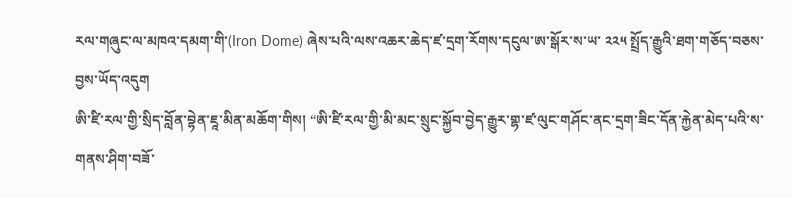རལ་གཞུང་ལ་མཁའ་དམག་གི་(Iron Dome) ཞེས་པའི་ལས་འཆར་ཆེད་ཛ་དྲག་རོགས་དངུལ་ཨ་སྒོར་ས་ཡ་ ༢༢༥ སྤྲོད་རྒྱུའི་ཐག་གཅོད་བཅས་བྱས་ཡོད་འདུག
ཨི་ཛི་རལ་གྱི་སྲིད་བློན་བྷེན་ཇཱ་མིན་མཆོག་གིས། “ཨི་ཛི་རལ་གྱི་མི་མང་སྲུང་སྐྱོབ་བྱེད་རྒྱུར་གྷ་ཛ་ལུང་གཤོང་ནང་དྲག་ཟིང་དོན་རྐྱེན་མེད་པའི་ས་གནས་ཤིག་བཟོ་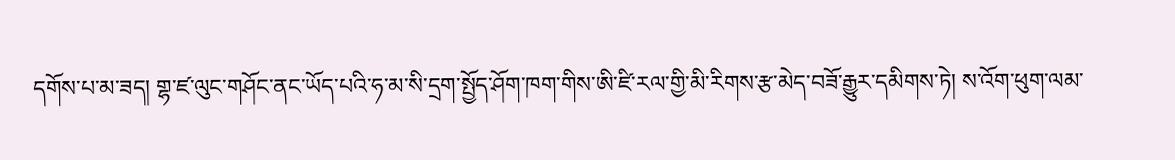དགོས་པ་མ་ཟད། གྷ་ཛ་ལུང་གཤོང་ནང་ཡོད་པའི་ཧ་མ་སི་དྲག་སྤྱོད་ཤོག་ཁག་གིས་ཨི་ཛི་རལ་གྱི་མི་རིགས་རྩ་མེད་བཟོ་རྒྱུར་དམིགས་ཏེ། ས་འོག་ཕུག་ལམ་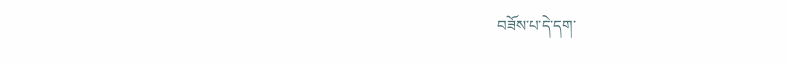བཟོས་པ་དེ་དག་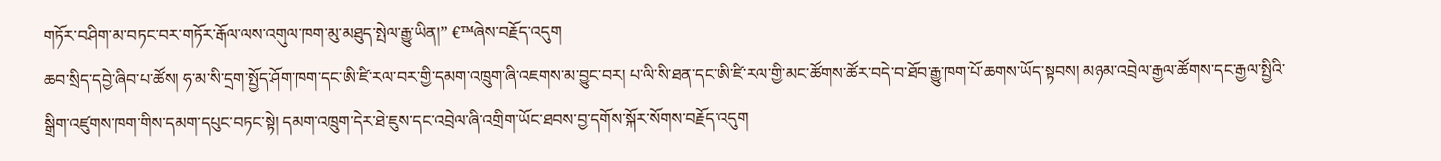གཏོར་བཤིག་མ་བཏང་བར་གཏོར་རྒོལ་ལས་འགུལ་ཁག་མུ་མཐུད་སྤེལ་རྒྱུ་ཡིན།” €™ཞེས་བརྗོད་འདུག
ཆབ་སྲིད་དབྱེ་ཞིབ་པ་ཚོས། ཧ་མ་སི་དྲག་སྤྱོད་ཤོག་ཁག་དང་ཨི་ཛི་རལ་བར་གྱི་དམག་འཁྲུག་ཞི་འཇགས་མ་བྱུང་བར། པ་ལི་སི་ཐན་དང་ཨི་ཛི་རལ་གྱི་མང་ཚོགས་ཚོར་བདེ་བ་ཐོབ་རྒྱུ་ཁག་པོ་ཆགས་ཡོད་སྟབས། མཉམ་འབྲེལ་རྒྱལ་ཚོགས་དང་རྒྱལ་སྤྱིའི་སྒྲིག་འཛུགས་ཁག་གིས་དམག་དཔུང་བཏང་སྟེ། དམག་འཁྲུག་དེར་ཐེ་ཇུས་དང་འབྲེལ་ཞི་འགྲིག་ཡོང་ཐབས་བྱ་དགོས་སྐོར་སོགས་བརྗོད་འདུག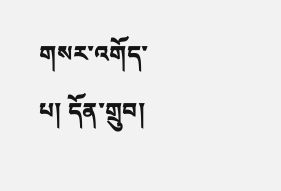གསར་འགོད་པ། དོན་གྲུབ།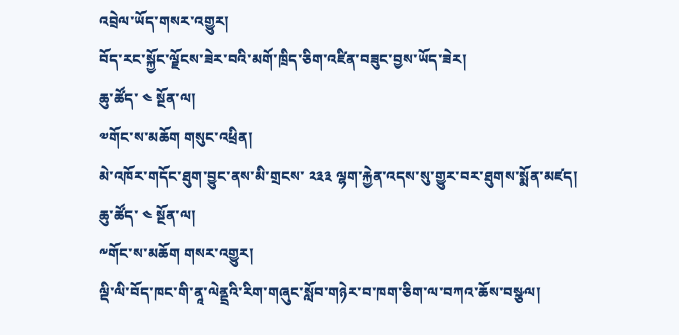འབྲེལ་ཡོད་གསར་འགྱུར།
བོད་རང་སྐྱོང་ལྗོངས་ཟེར་བའི་མགོ་ཁྲིད་ཅིག་འཛིན་བཟུང་བྱས་ཡོད་ཟེར།
ཆུ་ཚོད་ ༤ སྔོན་ལ།
༧གོང་ས་མཆོག གསུང་འཕྲིན།
མེ་འཁོར་གདོང་ཐུག་བྱུང་ནས་མི་གྲངས་ ༢༣༣ ལྷག་རྐྱེན་འདས་སུ་གྱུར་བར་ཐུགས་སྨོན་མཛད།
ཆུ་ཚོད་ ༤ སྔོན་ལ།
༸གོང་ས་མཆོག གསར་འགྱུར།
ལྡི་ལི་བོད་ཁང་གི་ནཱ་ལེནྡྲའི་རིག་གཞུང་སློབ་གཉེར་བ་ཁག་ཅིག་ལ་བཀའ་ཆོས་བསྩལ།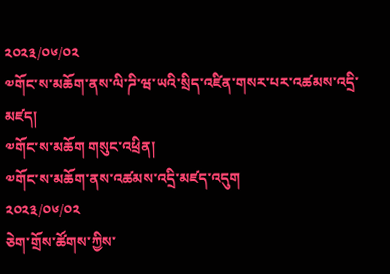༢༠༢༣/༠༦/༠༢
༧གོང་ས་མཆོག་ནས་ལི་ཌི་ཝ་ཡའི་སྲིད་འཛིན་གསར་པར་འཚམས་འདྲི་མཛད།
༧གོང་ས་མཆོག གསུང་འཕྲིན།
༧གོང་ས་མཆོག་ནས་འཚམས་འདྲི་མཛད་འདུག
༢༠༢༣/༠༦/༠༢
ཅེག་གྲོས་ཚོགས་ཀྱིས་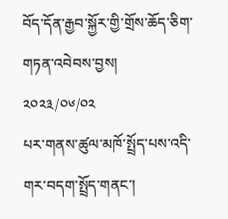བོད་དོན་རྒྱབ་སྐྱོར་གྱི་གྲོས་ཆོད་ཅིག་གཏན་འབེབས་བྱས།
༢༠༢༣/༠༦/༠༢
པར་གནས་ཚུལ་མཁོ་སྤྲོད་པས་འདི་གར་བདག་སྤྲོད་གནང་།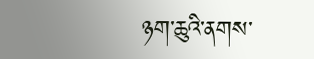ཉག་ཆུའི་ནགས་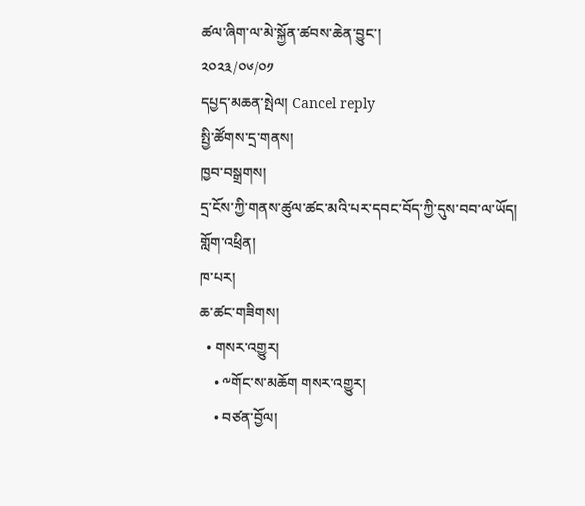ཚལ་ཞིག་ལ་མེ་སྐྱོན་ཚབས་ཆེན་བྱུང་།
༢༠༢༣/༠༦/༠༡
དཔྱད་མཆན་སྤེལ། Cancel reply
སྤྱི་ཚོགས་དྲ་གནས།
ཁྱབ་བསྒྲགས།
དྲ་ངོས་ཀྱི་གནས་ཚུལ་ཚང་མའི་པར་དབང་བོད་ཀྱི་དུས་བབ་ལ་ཡོད།
གློག་འཕྲིན།
ཁ་པར།
ཆ་ཚང་གཟིགས།
  • གསར་འགྱུར།
    • ༸གོང་ས་མཆོག གསར་འགྱུར།
    • བཙན་བྱོལ།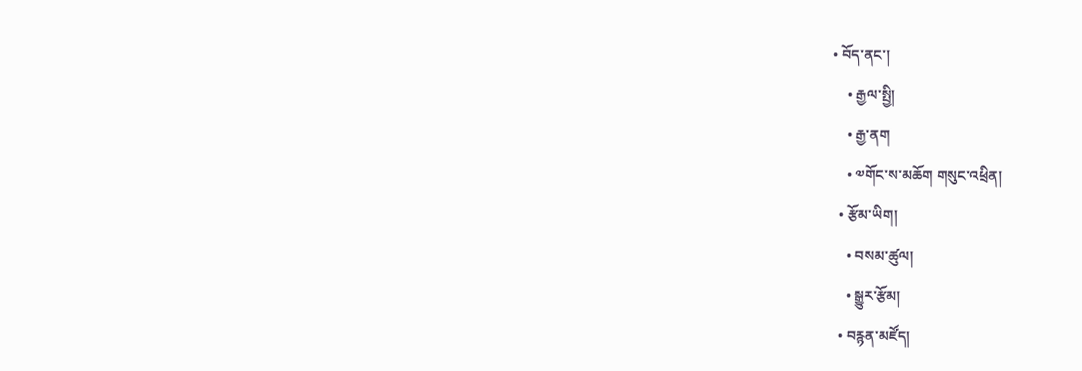• བོད་ནང་།
    • རྒྱལ་སྤྱི།
    • རྒྱ་ནག
    • ༧གོང་ས་མཆོག གསུང་འཕྲིན།
  • རྩོམ་ཡིག།
    • བསམ་ཚུལ།
    • སྒྱུར་རྩོམ།
  • བརྙན་མཛོད།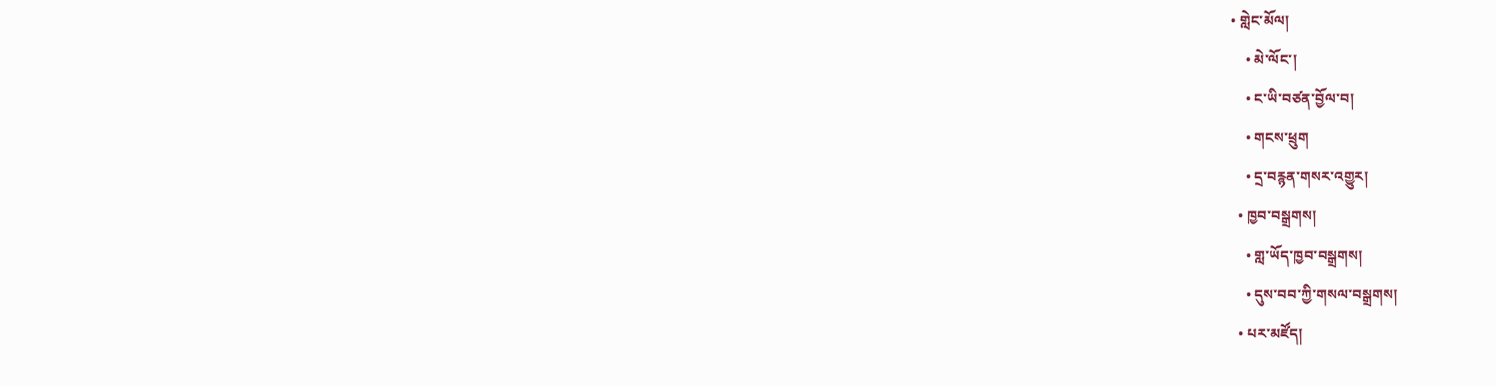• གླེང་མོལ།
    • མེ་ལོང་།
    • ང་ཡི་བཙན་བྱོལ་བ།
    • གངས་ཕྲུག
    • དྲ་བརྙན་གསར་འགྱུར།
  • ཁྱབ་བསྒྲགས།
    • གླ་ཡོད་ཁྱབ་བསྒྲགས།
    • དུས་བབ་ཀྱི་གསལ་བསྒྲགས།
  • པར་མཛོད།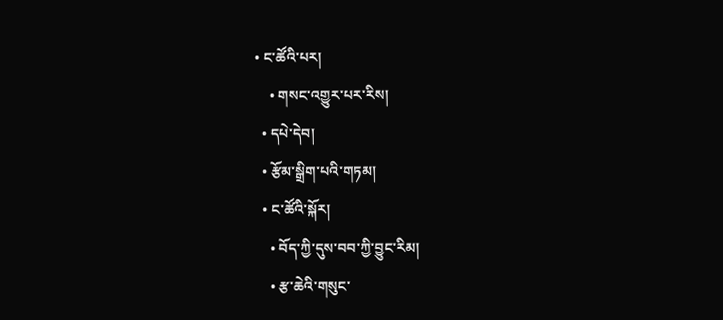• ང་ཚོའི་པར།
    • གསང་འགྱུར་པར་རིས།
  • དཔེ་དེབ།
  • རྩོམ་སྒྲིག་པའི་གཏམ།
  • ང་ཚོའི་སྐོར།
    • བོད་ཀྱི་དུས་བབ་ཀྱི་བྱུང་རིམ།
    • རྩ་ཆེའི་གསུང་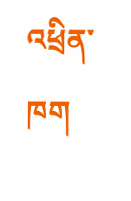འཕྲིན་ཁག